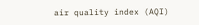air quality index (AQI)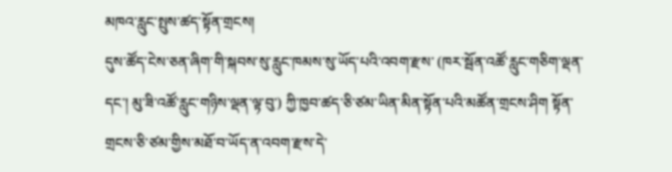མཁའ་རླུང་སྤུས་ཚད་སྟོན་གྲངས།
དུས་ཚོད་ངེས་ཅན་ཞིག་གི་སྐབས་སུ་རླུང་ཁམས་སུ་ཡོད་པའི་འབག་རྫས་ (ཁར་སྦོན་འཚོ་རླུང་གཅིག་ལྡན་དང་། མུ་ཟི་འཚོ་རླུང་གཉིས་ལྡན་ལྟ་བུ་) ཀྱི་ཁྱབ་ཚད་ཅི་ཙམ་ཡིན་མིན་སྟོན་པའི་མཚོན་གྲངས་ཤིག སྟོན་གྲངས་ཅི་ཙམ་གྱིས་མཐོ་བ་ཡོད་ན་འབག་རྫས་དེ་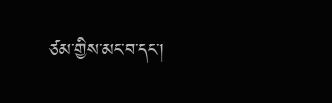ཙམ་གྱིས་མང་བ་དང་།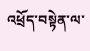འཕྲོད་བསྟེན་ལ་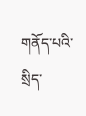གནོད་པའི་སྲིད་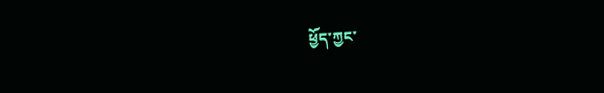ཕྱོད་ཀྱང་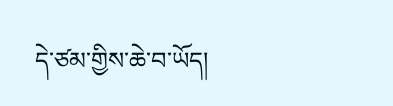དེ་ཙམ་གྱིས་ཆེ་བ་ཡོད།